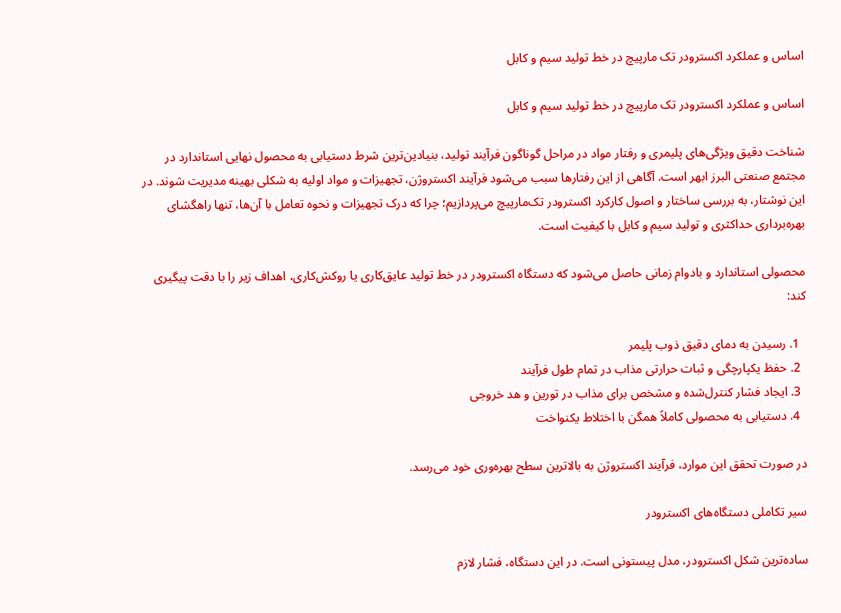اساس و عملکرد اکسترودر تک مارپیچ در خط تولید سیم و کابل

اساس و عملکرد اکسترودر تک مارپیچ در خط تولید سیم و کابل

شناخت دقیق ویژگی‌های پلیمری و رفتار مواد در مراحل گوناگون فرآیند تولید، بنیادین‌ترین شرط دستیابی به محصول نهایی استاندارد در مجتمع صنعتی البرز ابهر است. آگاهی از این رفتارها سبب می‌شود فرآیند اکستروژن، تجهیزات و مواد اولیه به‌ شکلی بهینه مدیریت شوند. در این نوشتار، به بررسی ساختار و اصول کارکرد اکسترودر تک‌مارپیچ می‌پردازیم؛ چرا که درک تجهیزات و نحوه تعامل با آن‌ها، تنها راهگشای بهره‌برداری حداکثری و تولید سیم و کابل با کیفیت است.

محصولی استاندارد و بادوام زمانی حاصل می‌شود که دستگاه اکسترودر در خط تولید عایق‌کاری یا روکش‌کاری، اهداف زیر را با دقت پیگیری کند:

  1. رسیدن به دمای دقیق ذوب پلیمر
  2. حفظ یکپارچگی و ثبات حرارتی مذاب در تمام طول فرآیند
  3. ایجاد فشار کنترل‌شده و مشخص برای مذاب در تورین و هد خروجی
  4. دستیابی به محصولی کاملاً همگن با اختلاط یکنواخت

در صورت تحقق این موارد، فرآیند اکستروژن به بالاترین سطح بهره‌وری خود می‌رسد.

سیر تکاملی دستگاه‌های اکسترودر

ساده‌ترین شکل اکسترودر، مدل پیستونی است. در این دستگاه، فشار لازم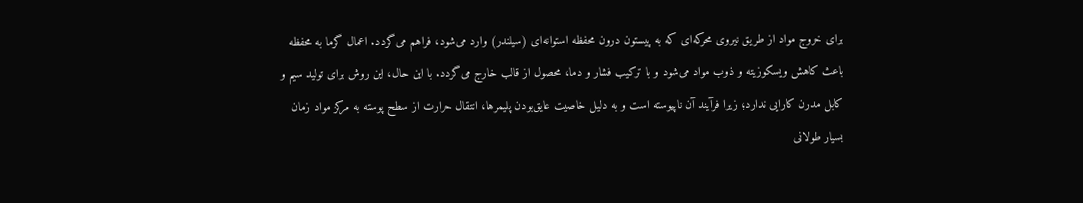برای خروج مواد از طریق نیروی محرکه‌ای که به پیستون درون محفظه استوانه‌ای (سیلندر) وارد می‌شود، فراهم می‌گردد. اعمال گرما به محفظه باعث کاهش ویسکوزیته و ذوب مواد می‌شود و با ترکیب فشار و دما، محصول از قالب خارج می‌گردد. با این حال، این روش برای تولید سیم و کابل مدرن کارایی ندارد؛ زیرا فرآیند آن ناپیوسته است و به دلیل خاصیت عایق‌بودن پلیمرها، انتقال حرارت از سطح پوسته به مرکز مواد زمان بسیار طولانی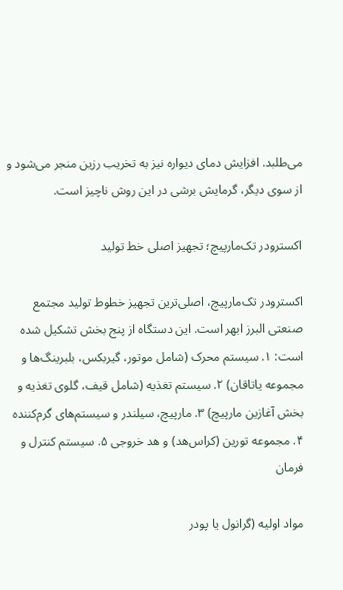می‌طلبد. افزایش دمای دیواره نیز به تخریب رزین منجر می‌شود و از سوی دیگر، گرمایش برشی در این روش ناچیز است.

اکسترودر تک‌مارپیچ؛ تجهیز اصلی خط تولید

اکسترودر تک‌مارپیچ، اصلی‌ترین تجهیز خطوط تولید مجتمع صنعتی البرز ابهر است. این دستگاه از پنج بخش تشکیل شده است: ۱. سیستم محرک (شامل موتور، گیربکس، بلبرینگ‌ها و مجموعه یاتاقان) ۲. سیستم تغذیه (شامل قیف، گلوی تغذیه و بخش آغازین مارپیچ) ۳. مارپیچ، سیلندر و سیستم‌های گرم‌کننده ۴. مجموعه تورین (کراس‌هد) و هد خروجی ۵. سیستم کنترل و فرمان

مواد اولیه (گرانول یا پودر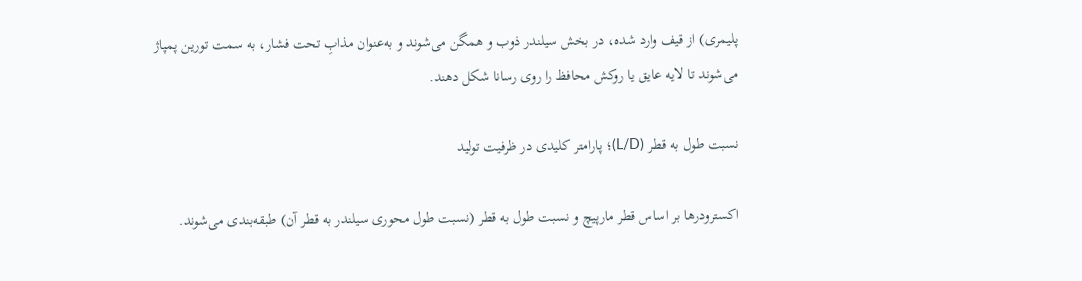پلیمری) از قیف وارد شده، در بخش سیلندر ذوب و همگن می‌شوند و به‌عنوان مذابِ تحت فشار، به سمت تورین پمپاژ می‌شوند تا لایه عایق یا روکش محافظ را روی رسانا شکل دهند.

نسبت طول به قطر (L/D)؛ پارامتر کلیدی در ظرفیت تولید

اکسترودرها بر اساس قطر مارپیچ و نسبت طول به قطر (نسبت طول محوری سیلندر به قطر آن) طبقه‌بندی می‌شوند.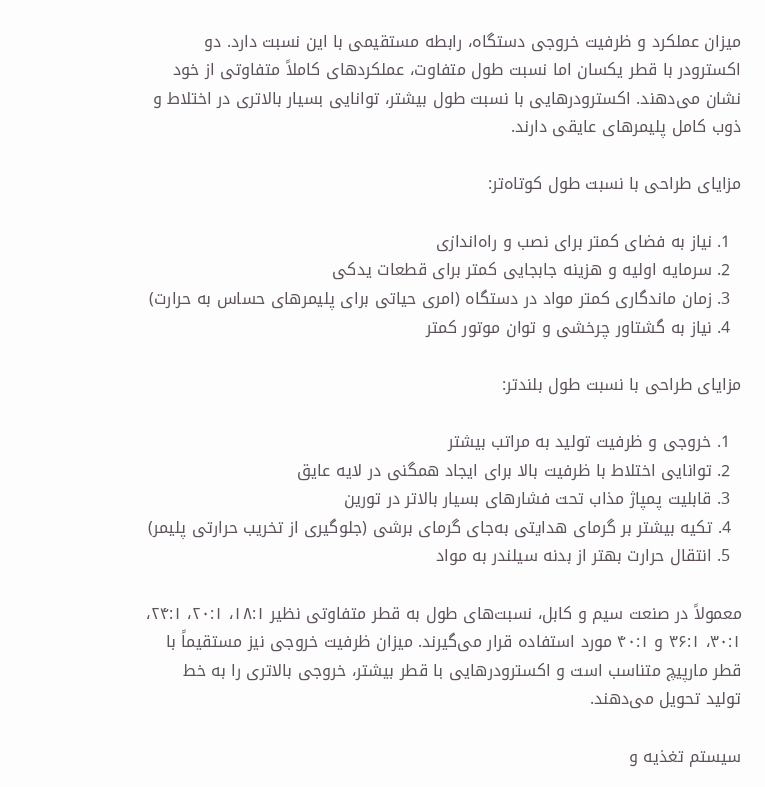میزان عملکرد و ظرفیت خروجی دستگاه، رابطه مستقیمی با این نسبت دارد. دو اکسترودر با قطر یکسان اما نسبت طول متفاوت، عملکردهای کاملاً متفاوتی از خود نشان می‌دهند. اکسترودرهایی با نسبت طول بیشتر، توانایی بسیار بالاتری در اختلاط و ذوب کامل پلیمرهای عایقی دارند.

مزایای طراحی با نسبت طول کوتاه‌تر:

  1. نیاز به فضای کمتر برای نصب و راه‌اندازی
  2. سرمایه اولیه و هزینه جابجایی کمتر برای قطعات یدکی
  3. زمان ماندگاری کمتر مواد در دستگاه (امری حیاتی برای پلیمرهای حساس به حرارت)
  4. نیاز به گشتاور چرخشی و توان موتور کمتر

مزایای طراحی با نسبت طول بلندتر:

  1. خروجی و ظرفیت تولید به مراتب بیشتر
  2. توانایی اختلاط با ظرفیت بالا برای ایجاد همگنی در لایه عایق
  3. قابلیت پمپاژ مذاب تحت فشارهای بسیار بالاتر در تورین
  4. تکیه بیشتر بر گرمای هدایتی به‌جای گرمای برشی (جلوگیری از تخریب حرارتی پلیمر)
  5. انتقال حرارت بهتر از بدنه سیلندر به مواد

معمولاً در صنعت سیم و کابل، نسبت‌های طول به قطر متفاوتی نظیر ۱۸:۱، ۲۰:۱، ۲۴:۱، ۳۰:۱، ۳۶:۱ و ۴۰:۱ مورد استفاده قرار می‌گیرند. میزان ظرفیت خروجی نیز مستقیماً با قطر مارپیچ متناسب است و اکسترودرهایی با قطر بیشتر، خروجی بالاتری را به خط تولید تحویل می‌دهند.

سیستم تغذیه و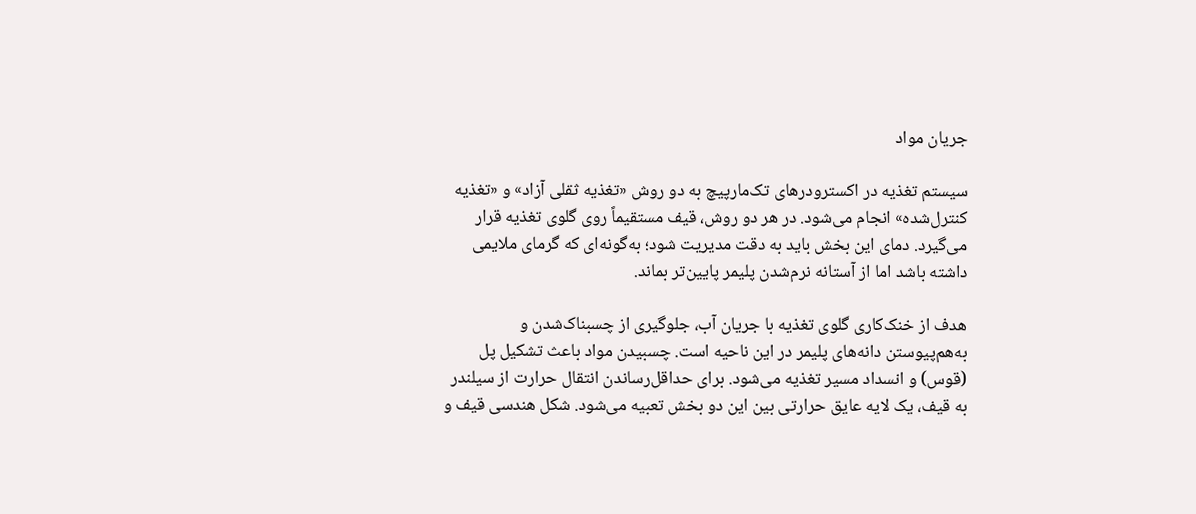جریان مواد

سیستم تغذیه در اکسترودرهای تک‌مارپیچ به دو روش «تغذیه ثقلی آزاد» و «تغذیه کنترل‌شده» انجام می‌شود. در هر دو روش، قیف مستقیماً روی گلوی تغذیه قرار می‌گیرد. دمای این بخش باید به دقت مدیریت شود؛ به‌گونه‌ای که گرمای ملایمی داشته باشد اما از آستانه نرم‌شدن پلیمر پایین‌تر بماند.

هدف از خنک‌کاری گلوی تغذیه با جریان آب، جلوگیری از چسبناک‌شدن و به‌هم‌پیوستن دانه‌های پلیمر در این ناحیه است. چسبیدن مواد باعث تشکیل پل (قوس) و انسداد مسیر تغذیه می‌شود. برای حداقل‌رساندن انتقال حرارت از سیلندر به قیف، یک لایه عایق حرارتی بین این دو بخش تعبیه می‌شود. شکل هندسی قیف و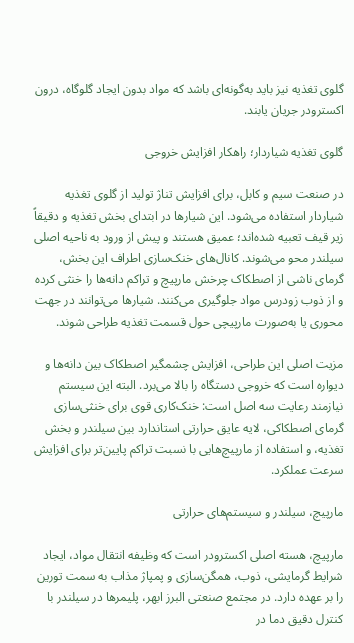گلوی تغذیه نیز باید به‌گونه‌ای باشد که مواد بدون ایجاد گلوگاه، درون اکسترودر جریان یابند.

گلوی تغذیه شیاردار؛ راهکار افزایش خروجی

در صنعت سیم و کابل، برای افزایش تناژ تولید از گلوی تغذیه شیاردار استفاده می‌شود. این شیارها در ابتدای بخش تغذیه و دقیقاً زیر قیف تعبیه شده‌اند؛ عمیق هستند و پیش از ورود به ناحیه اصلی سیلندر محو می‌شوند. کانال‌های خنک‌سازی اطراف این بخش، گرمای ناشی از اصطکاک چرخش مارپیچ و تراکم دانه‌ها را خنثی کرده و از ذوب زودرس مواد جلوگیری می‌کنند. شیارها می‌توانند در جهت محوری یا به‌صورت مارپیچی حول قسمت تغذیه طراحی شوند.

مزیت اصلی این طراحی، افزایش چشمگیر اصطکاک بین دانه‌ها و دیواره است که خروجی دستگاه را بالا می‌برد. البته این سیستم نیازمند رعایت سه اصل است: خنک‌کاری قوی برای خنثی‌سازی گرمای اصطکاکی، لایه عایق حرارتی استاندارد بین سیلندر و بخش تغذیه، و استفاده از مارپیچ‌هایی با نسبت تراکم پایین‌تر برای افزایش سرعت عملکرد.

مارپیچ، سیلندر و سیستم‌های حرارتی

مارپیچ، هسته اصلی اکسترودر است که وظیفه انتقال مواد، ایجاد شرایط گرمایشی، ذوب، همگن‌سازی و پمپاژ مذاب به سمت تورین را بر عهده دارد. در مجتمع صنعتی البرز ابهر، پلیمرها در سیلندر با کنترل دقیق دما در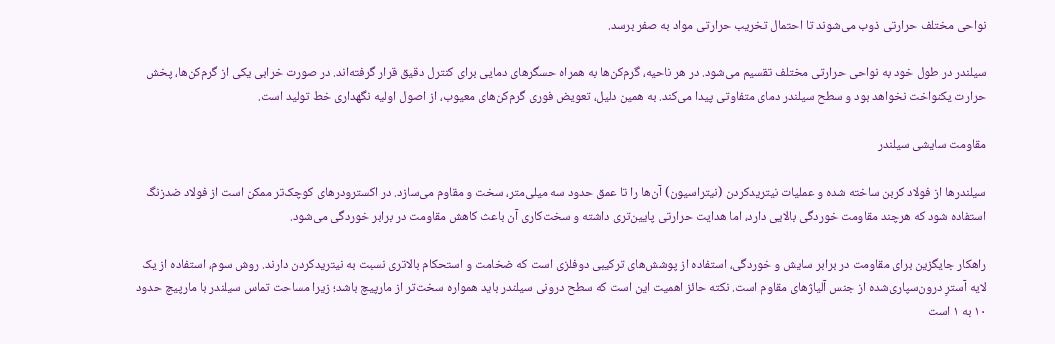نواحی مختلف حرارتی ذوب می‌شوند تا احتمال تخریب حرارتی مواد به صفر برسد.

سیلندر در طول خود به نواحی حرارتی مختلف تقسیم می‌شود. در هر ناحیه، گرم‌کن‌ها به همراه حسگرهای دمایی برای کنترل دقیق قرار گرفته‌اند. در صورت خرابی یکی از گرم‌کن‌ها، پخش حرارت یکنواخت نخواهد بود و سطح سیلندر دمای متفاوتی پیدا می‌کند. به همین دلیل، تعویض فوری گرم‌کن‌های معیوب، از اصول اولیه نگهداری خط تولید است.

مقاومت سایشی سیلندر

سیلندرها از فولاد کربن ساخته شده و عملیات نیتریدکردن (نیتراسیون) آن‌ها را تا عمق حدود سه میلی‌متر، سخت و مقاوم می‌سازد. در اکسترودرهای کوچک‌تر ممکن است از فولاد ضدزنگ استفاده شود که هرچند مقاومت خوردگی بالایی دارد، اما هدایت حرارتی پایین‌تری داشته و سخت‌کاری آن باعث کاهش مقاومت در برابر خوردگی می‌شود.

راهکار جایگزین برای مقاومت در برابر سایش و خوردگی، استفاده از پوشش‌های ترکیبی دوفلزی است که ضخامت و استحکام بالاتری نسبت به نیتریدکردن دارند. روش سوم، استفاده از یک لایه آسترِ درون‌سپاری‌شده از جنس آلیاژهای مقاوم است. نکته حائز اهمیت این است که سطح درونی سیلندر باید همواره سخت‌تر از مارپیچ باشد؛ زیرا مساحت تماس سیلندر با مارپیچ حدود ۱۰ به ۱ است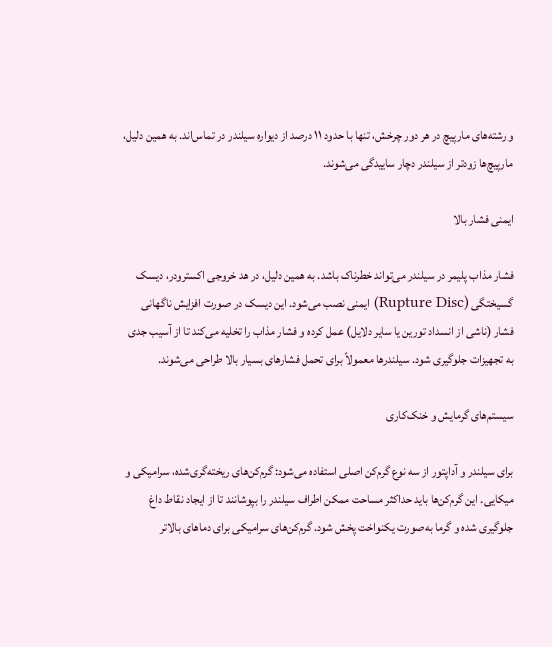و رشته‌های مارپیچ در هر دور چرخش، تنها با حدود ۱۱ درصد از دیواره سیلندر در تماس‌اند. به همین دلیل، مارپیچ‌ها زودتر از سیلندر دچار ساییدگی می‌شوند.

ایمنی فشار بالا

فشار مذاب پلیمر در سیلندر می‌تواند خطرناک باشد. به همین دلیل، در هد خروجی اکسترودر، دیسک گسیختگی (Rupture Disc) ایمنی نصب می‌شود. این دیسک در صورت افزایش ناگهانی فشار (ناشی از انسداد تورین یا سایر دلایل) عمل کرده و فشار مذاب را تخلیه می‌کند تا از آسیب جدی به تجهیزات جلوگیری شود. سیلندرها معمولاً برای تحمل فشارهای بسیار بالا طراحی می‌شوند.

سیستم‌های گرمایش و خنک‌کاری

برای سیلندر و آداپتور از سه نوع گرم‌کن اصلی استفاده می‌شود: گرم‌کن‌های ریخته‌گری‌شده، سرامیکی و میکایی. این گرم‌کن‌ها باید حداکثر مساحت ممکن اطراف سیلندر را بپوشانند تا از ایجاد نقاط داغ جلوگیری شده و گرما به‌صورت یکنواخت پخش شود. گرم‌کن‌های سرامیکی برای دماهای بالاتر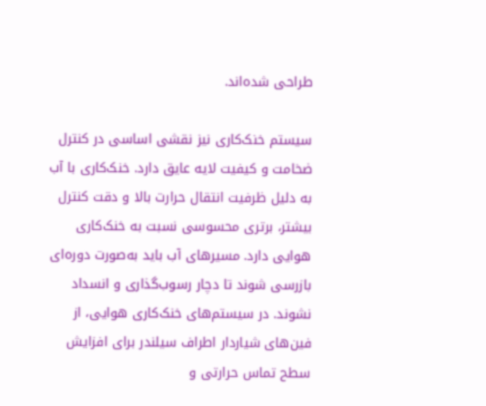طراحی شده‌اند.

سیستم خنک‌کاری نیز نقشی اساسی در کنترل ضخامت و کیفیت لایه عایق دارد. خنک‌کاری با آب به دلیل ظرفیت انتقال حرارت بالا و دقت کنترل بیشتر، برتری محسوسی نسبت به خنک‌کاری هوایی دارد. مسیرهای آب باید به‌صورت دوره‌ای بازرسی شوند تا دچار رسوب‌گذاری و انسداد نشوند. در سیستم‌های خنک‌کاری هوایی، از فین‌های شیاردار اطراف سیلندر برای افزایش سطح تماس حرارتی و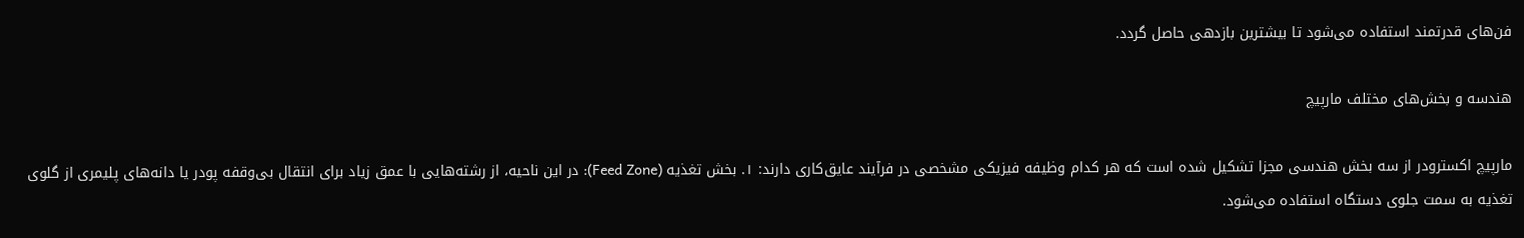فن‌های قدرتمند استفاده می‌شود تا بیشترین بازدهی حاصل گردد.

هندسه و بخش‌های مختلف مارپیچ

مارپیچ اکسترودر از سه بخش هندسی مجزا تشکیل شده است که هر کدام وظیفه فیزیکی مشخصی در فرآیند عایق‌کاری دارند: ۱. بخش تغذیه (Feed Zone): در این ناحیه، از رشته‌هایی با عمق زیاد برای انتقال بی‌وقفه پودر یا دانه‌های پلیمری از گلوی تغذیه به سمت جلوی دستگاه استفاده می‌شود.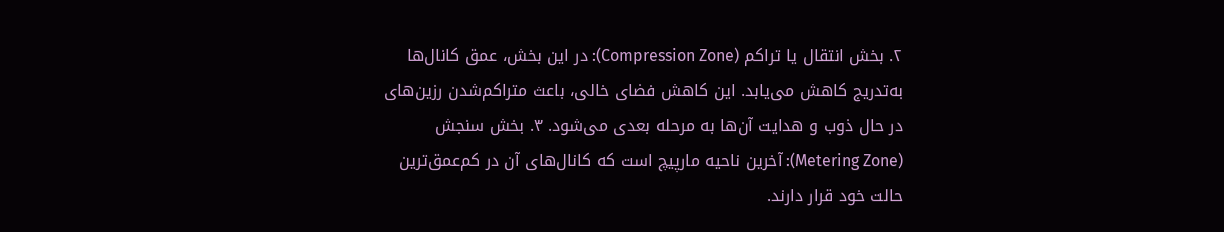۲. بخش انتقال یا تراکم (Compression Zone): در این بخش، عمق کانال‌ها به‌تدریج کاهش می‌یابد. این کاهش فضای خالی، باعث متراکم‌شدن رزین‌های در حال ذوب و هدایت آن‌ها به مرحله بعدی می‌شود. ۳. بخش سنجش (Metering Zone): آخرین ناحیه مارپیچ است که کانال‌های آن در کم‌عمق‌ترین حالت خود قرار دارند.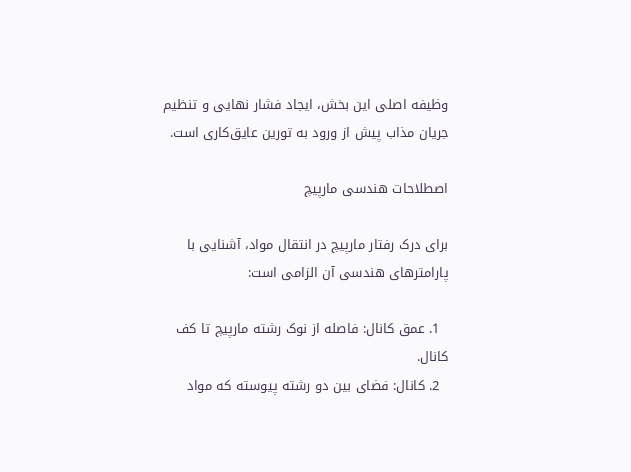وظیفه اصلی این بخش، ایجاد فشار نهایی و تنظیم جریان مذاب پیش از ورود به تورین عایق‌کاری است.

اصطلاحات هندسی مارپیچ

برای درک رفتار مارپیچ در انتقال مواد، آشنایی با پارامترهای هندسی آن الزامی است:

  1. عمق کانال: فاصله از نوک رشته مارپیچ تا کف کانال.
  2. کانال: فضای بین دو رشته پیوسته که مواد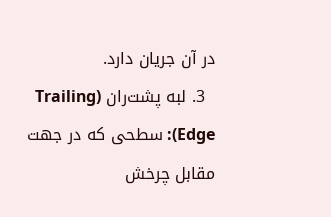در آن جریان دارد.
  3. لبه پشت‌ران (Trailing Edge): سطحی که در جهت مقابل چرخش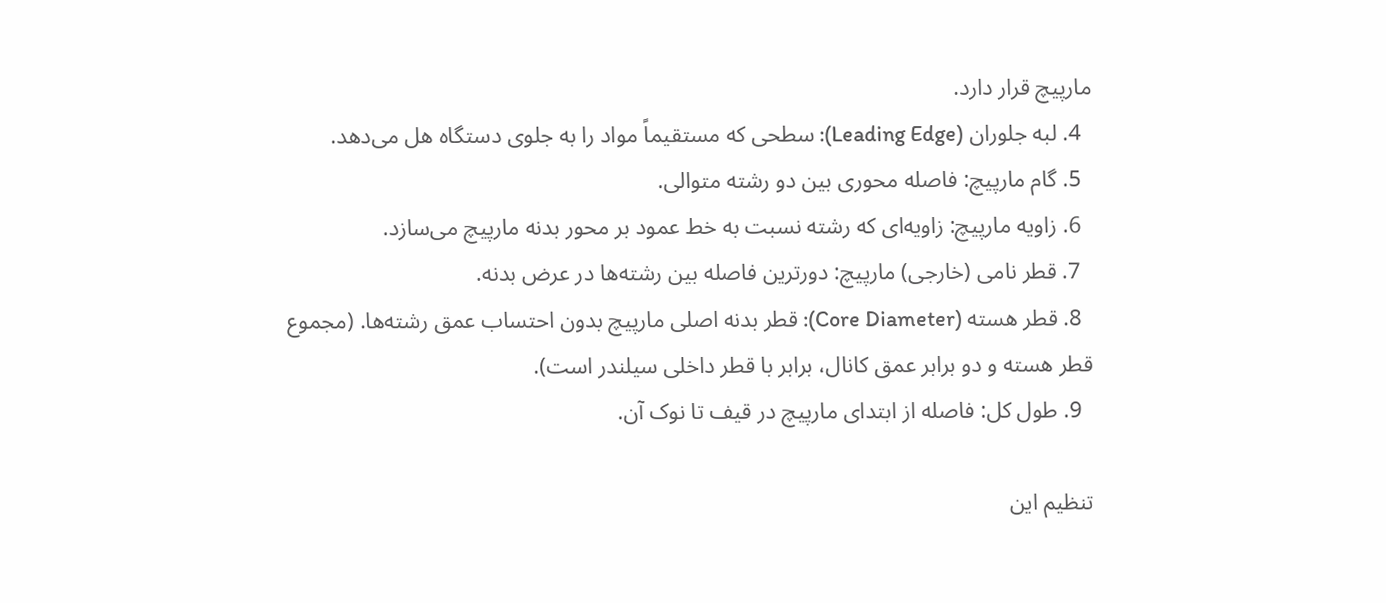مارپیچ قرار دارد.
  4. لبه جلوران (Leading Edge): سطحی که مستقیماً مواد را به جلوی دستگاه هل می‌دهد.
  5. گام مارپیچ: فاصله محوری بین دو رشته متوالی.
  6. زاویه مارپیچ: زاویه‌ای که رشته نسبت به خط عمود بر محور بدنه مارپیچ می‌سازد.
  7. قطر نامی (خارجی) مارپیچ: دورترین فاصله بین رشته‌ها در عرض بدنه.
  8. قطر هسته (Core Diameter): قطر بدنه اصلی مارپیچ بدون احتساب عمق رشته‌ها. (مجموع قطر هسته و دو برابر عمق کانال، برابر با قطر داخلی سیلندر است).
  9. طول کل: فاصله از ابتدای مارپیچ در قیف تا نوک آن.

تنظیم این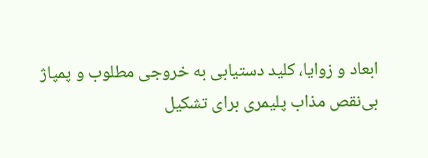ابعاد و زوایا، کلید دستیابی به خروجی مطلوب و پمپاژ بی‌نقص مذاب پلیمری برای تشکیل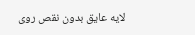لایه عایق بدون نقص روی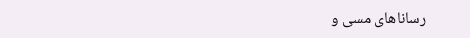رساناهای مسی و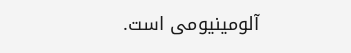آلومینیومی است.